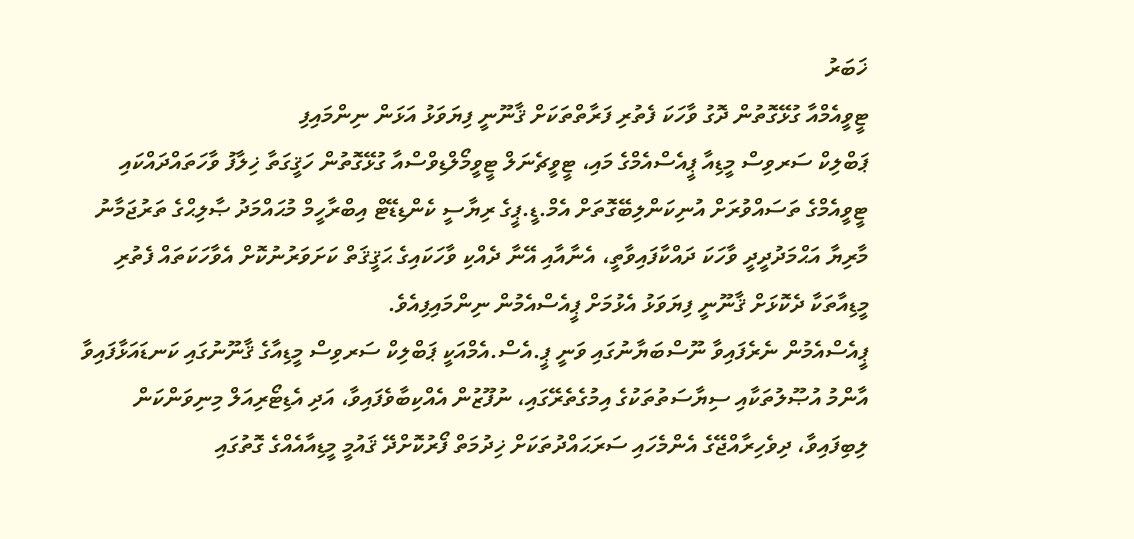ޚަބަރު
ޓީވީއެމްއާ ގުޅޭގޮތުން ދޮގު ވާހަކަ ފެތުރި ފަރާތްތަކަށް ޤާނޫނީ ފިޔަވަޅު އަޅަން ނިންމައިފި
ޕަބްލިކް ސަރވިސް މީޑިއާ ޕީއެސްއެމްގެ މައި، ޓީވީޗެނަލް ޓީވީމޯލްޑިވްސްއާ ގުޅޭގޮތުން ހަޤީގަތާ ޚިލާފު ވާހަތައްދައްކައި ޓީވީއެމްގެ ތަސައްވުރަށް އުނިކަންލިބޭގޮތަށް އެމް.ޑީ.ޕީގެ ރިޔާސީ ކެންޑިޑޭޓް އިބްރާހީމް މުޙައްމަދު ޞާލިޙްގެ ތަރުޖަމާނު މާރިޔާ އަޙްމަދުދީދީ ވާހަކަ ދައްކާފައިވާތީ، އެނާއާއި އޭނާ ދެއްކި ވާހަކައިގެ ޙަޤީޤަތް ކަށަވަރުނުކޮށް އެވާހަކަތައް ފެތުރި މީޑިއާތަކާ ދެކޮޅަށް ޤާނޫނީ ފިޔަވަޅު އެޅުމަށް ޕީއެސްއެމުން ނިންމައިފިއެވެ.
ޕީއެސްއެމުން ނެރެފައިވާ ނޫސްބަޔާނުގައި ވަނީ ޕީ.އެސް.އެމްއަކީ ޕަބްލިކް ސަރވިސް މީޑިއާގެ ޤާނޫނުގައި ކަނޑައަޅާފައިވާ އާންމު އުޞޫލުތަކާއި ސިޔާސަތުތަކުގެ އިމުގެތެރޭގައި، ނުފޫޒުން އެއްކިބާވެފައިވާ، އަދި އެޑިޓޯރިއަލް މިނިވަންކަން ލިބިފައިވާ، ދިވެހިރާއްޖޭގެ އެންމެހައި ސަރަޙައްދުތަކަށް ޚިދުމަތް ފޯރުކޮށްދޭ ޤައުމީ މީޑިއާއެއްގެ ގޮތުގައި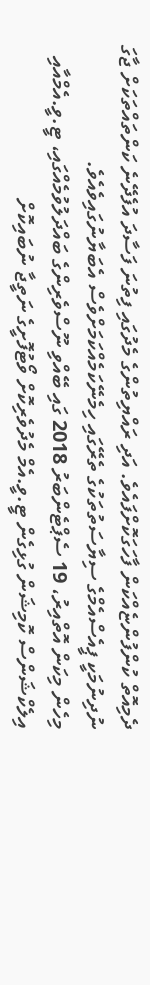ދެމިއޮތް ކުންފުންޏެއްކަން ފާހަގަކޮށްފައެވެ. އަދި ރައްޔިތުންގެ މެދުގައި ފިތުނަ ފަސާދަ އުފެދޭނެ ކަންތައްތަކަށް ޖާގަ ނުދިނުމަކީ ޕީއެސްއެމްގެ ސިޔާސަތުތަކުގެ ތެރޭގައި ހިމެނޭކަމެއްކަމަށްވެސް އެބަޔާނުގައިވެއެވެ.
މިހެން މިކަން އޮތްއިރު، 19 ސެޕްޓެންބަރު 2018 ގައި ބޭއްވި ނޫސްވެރިންގެ ބައްދަލުވުމެއްގައި، ޓީ.ވީ.އެމްއާއި އިލެކްޝަންސް ކޮމިޝަން ގުޅިގެން ޓީ.ވީ.އެމް މެދުވެރިކޮށް ވޯޓުފޮށީގެ ނަތީޖާ ނުބައިކޮށް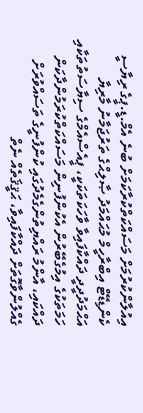އިއުލާންކުރުމަށް މަސައްކަތްކުރާކަމަށް ބުނެ އެމް.ޑީ.ޕީގެ ރިޔާސީ ކެންޑިޑޭޓް އިބްރާހީމް މުޙައްމަދު ޞާލިޙްގެ ތަރުޖަމާނު މާރިޔާ އަޙްމަދުދީދީ ދައްކާފައިވާ ވާހަކަތަކަކީ، ޕީއެސްއެމްގެ ސިޔާސަތުތަކާއި ހަމަތަކުގެ އިމުގެބޭރުން އެކުންފުނިން މަސައްކަތްކުރަމުންދާކަން ދައްކައި، އާންމު ރައްޔިތުންގެމެދުގައި ކުންފުނީގެ ތަސައްވުރަށް ގެއްލުންވާގޮތަށް ދައްކާފައިވާ، ޙަޤީޤަތެއް ނެތް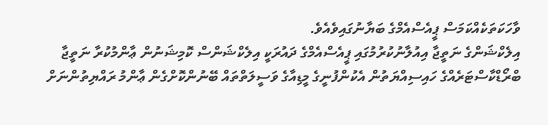ވާހަކަތަކެއްކަމަސް ޕީއެސްއެމްގެ ބަޔާނުގައިވެއެވެ.
އިލެކްޝަންގެ ނަތީޖާ އިއުލާނުކުރުމުގައި ޕީއެސްއެމްގެ ދައުރަކީ އިލެކްޝަންސް ކޮމިޝަނުން ޢާންމުކުރާ ނަތީޖާ ބްރޯޑްކާސްޓަރެއްގެ ހައިސިއްޔަތުން އެކުންފުނީގެ މީޑިއާގެ ވަސީލަތްތައް ބޭނުންކޮށްގެން ޢާންމު ރައްޔިތުންނަށް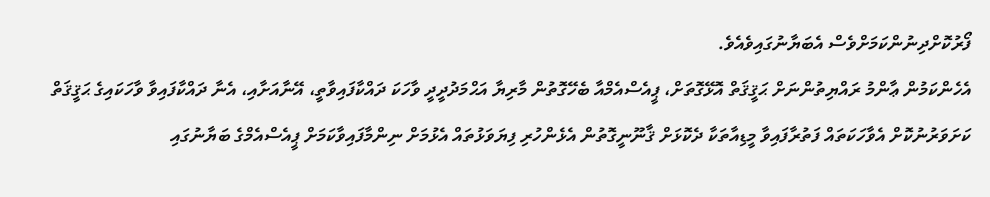ފޯރުކޮށްދިނުންކަމަށްވެސް އެބަޔާނުގައިވެއެވެ.
އެހެންކަމުން ޢާންމު ރައްޔިތުންނަށް ޙަޤީޤަތް އޮޅޭގޮތަށް، ޕީއެސްއެމްއާ ބެހޭގޮތުން މާރިޔާ އަޙްމަދުދީދީ ވާހަކަ ދައްކާފައިވާތީ، އޭނާއަށާއި، އެނާ ދައްކާފައިވާ ވާހަކައިގެ ޙަޤީޤަތް ކަށަވަރުނުކޮށް އެވާހަކަތައް ފަތުރާފައިވާ މީޑިއާތަކާ ދެކޮޅަށް ޤާނޫނީގޮތުން އެޅެންހުރި ފިޔަވަޅުތައް އެޅުމަށް ނިންމާފައިވާކަމަށް ޕީއެސްއެމްގެ ބަޔާނުގައި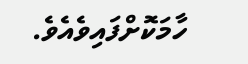ހާމަކޮށްފައިވެއެވެ.